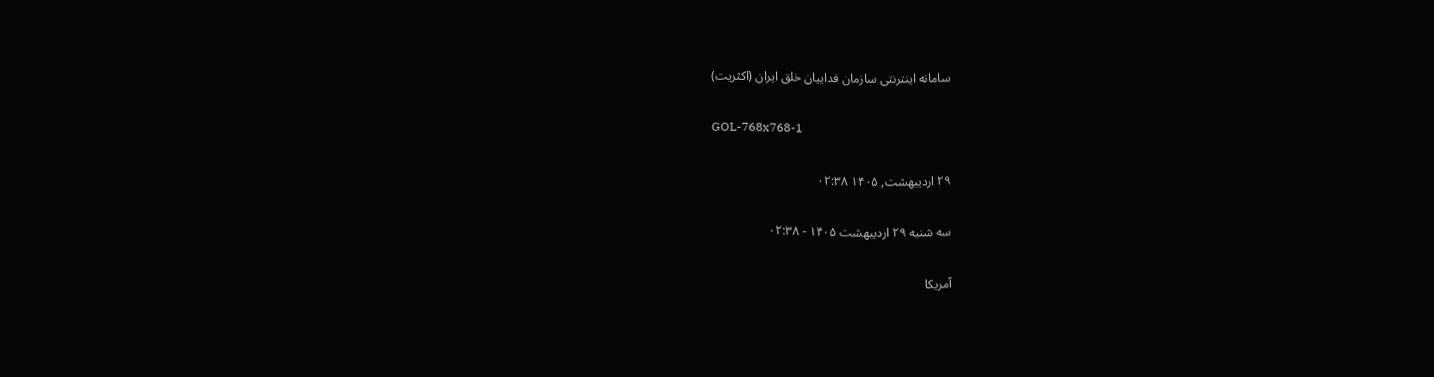سامانه اینترنتی سازمان فداییان خلق ایران (اکثریت)

GOL-768x768-1

۲۹ اردیبهشت, ۱۴۰۵ ۰۲:۳۸

سه شنبه ۲۹ اردیبهشت ۱۴۰۵ - ۰۲:۳۸

آمریکا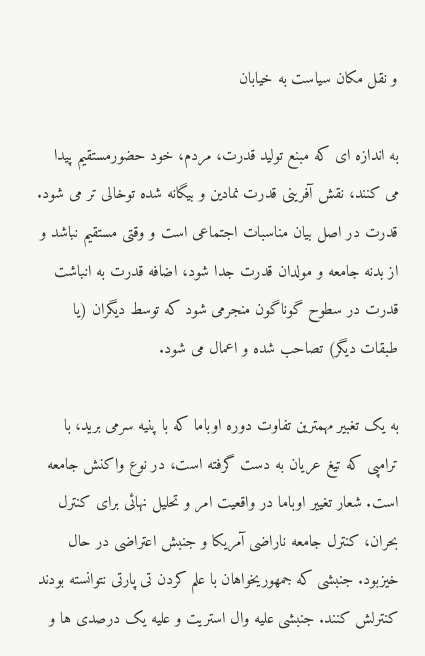و نقل مکان سیاست به خیابان

به اندازه ای که مبنع تولید قدرت، مردم، خود حضورمستقیم پیدا می کنند، نقش آفرینی قدرت نمادین و بیگانه شده توخالی تر می شود. قدرت در اصل بیان مناسبات اجتماعی است و وقتی مستقیم نباشد و از بدنه جامعه و مولدان قدرت جدا شود، اضافه قدرت به انباشت قدرت در سطوح گوناگون منجرمی شود که توسط دیگران (یا طبقات دیگر) تصاحب شده و اعمال می شود.

به یک تغبیر مهمترین تفاوت دوره اوباما که با پنیه سرمی برید، با ترامپی که تیغ عریان به دست گرفته است، در نوع واکنش جامعه است. شعار تغییر اوباما در واقعیت امر و تحلیل نهائی برای کنترل بحران، کنترل جامعه ناراضی آمریکا و جنبش اعتراضی در حال خیزبود. جنبشی که جمهوریخواهان با علم کردن تی پارتی نتوانسته بودند کنترلش کنند. جنبشی علیه وال استریت و علیه یک درصدی ها و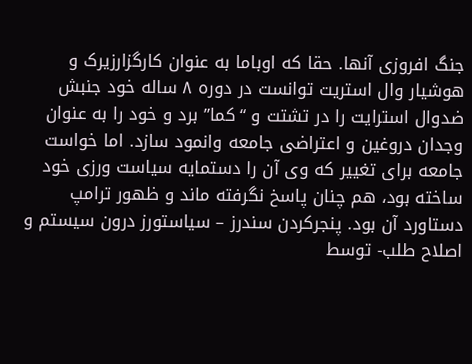جنگ افروزی آنها. حقا که اوباما به عنوان کارگزارزیرک و هوشیار وال استریت توانست در دوره ۸ ساله خود جنبش ضدوال استرایت را در تشتت و “کما” برد و خود را به عنوان وجدان دروغین و اعتراضی جامعه وانمود سازد. اما خواست جامعه برای تغییر که وی آن را دستمایه سیاست ورزی خود ساخته بود، هم چنان پاسخ نگرفته ماند و ظهور ترامپ دستاورد آن بود. پنجرکردن سندرز – سیاستورز درون سیستم و اصلاح طلب- توسط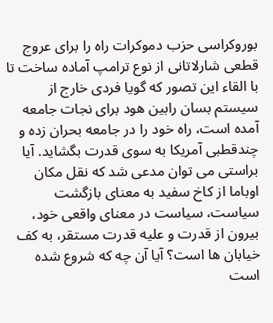بوروکراسی حزب دموکرات راه را برای عروج قطعی شارلاتانی از نوع ترامپ آماده ساخت تا با القاء این تصور که گویا فردی خارج از سیستم بسان رابین هود برای نجات جامعه آمده است، راه خود را در جامعه بحران زده و چندقطبی آمریکا به سوی قدرت بگشاید. آیا براستی می توان مدعی شد که نقل مکان اوباما از کاخ سفید به معنای بازگشت سیاست، سیاست در معنای واقعی خود، بیرون از قدرت و علیه قدرت مستقر، به کف خیابان ها است؟ آیا آن چه که شروع شده است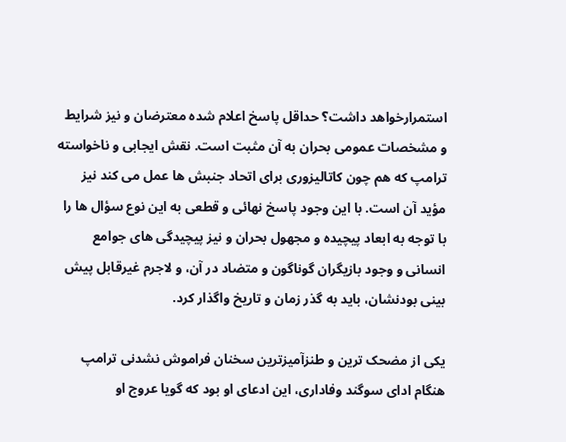استمرارخواهد داشت؟ حداقل پاسخ اعلام شده معترضان و نیز شرایط و مشخصات عمومی بحران به آن مثبت است. نقش ایجابی و ناخواسته ترامپ که هم چون کاتالیزوری برای اتحاد جنبش ها عمل می کند نیز مؤید آن است. با این وجود پاسخ نهائی و قطعی به این نوع سؤال ها را با توجه به ابعاد پیچیده و مجهول بحران و نیز پیچیدگی های جوامع انسانی و وجود بازیگران گوناگون و متضاد در آن، و لاجرم غیرقابل پیش بینی بودنشان، باید به گذر زمان و تاریخ واگذار کرد.

یکی از مضحک ترین و طنزآمیزترین سخنان فراموش نشدنی ترامپ هنگام ادای سوگند وفاداری، این ادعای او بود که گویا عروج او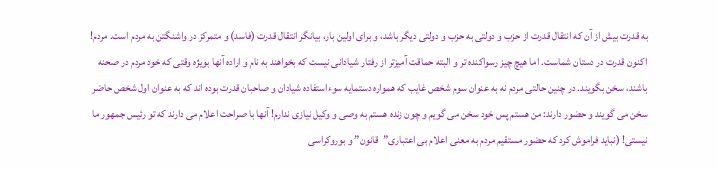به قدرت بیش از آن که انتقال قدرت از حزب و دولتی به حزب و دولتی دیگر باشد، و برای اولین بار، بیانگر انتقال قدرت (فاسد) و متمرکز در واشنگتن به مردم است. مردم! اکنون قدرت در دستان شماست. اما هیچ چیز رسواکنده تر و البته حماقت آمیزتر از رفتار شیادانی نیست که بخواهند به نام و اراده آنها بویژه وقتی که خود مردم در صحنه باشند، سخن بگویند. در چنین حالتی مردم نه به عنوان سوم شخص غایب که همواره دستمایه سوءاستفاده شیادان و صاحبان قدرت بوده اند که به عنوان اول شخص حاضر سخن می گویند و حضور دارند: من هستم پس خود سخن می گویم و چون زنده هستم به وصی و وکیل نیازی ندارم! آنها با صراحت اعلام می دارند که تو رئیس جمهور ما نیستی! (نباید فراموش کرد که حضور مستقیم مردم به معنی اعلام بی اعتباری”قانون” و بوروکراسی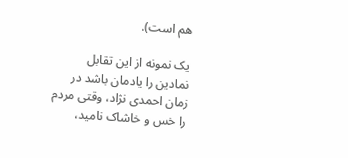هم است).

یک نمونه از این تقابل نمادین را یادمان باشد در زمان احمدی نژاد، وقتی مردم را خس و خاشاک نامید،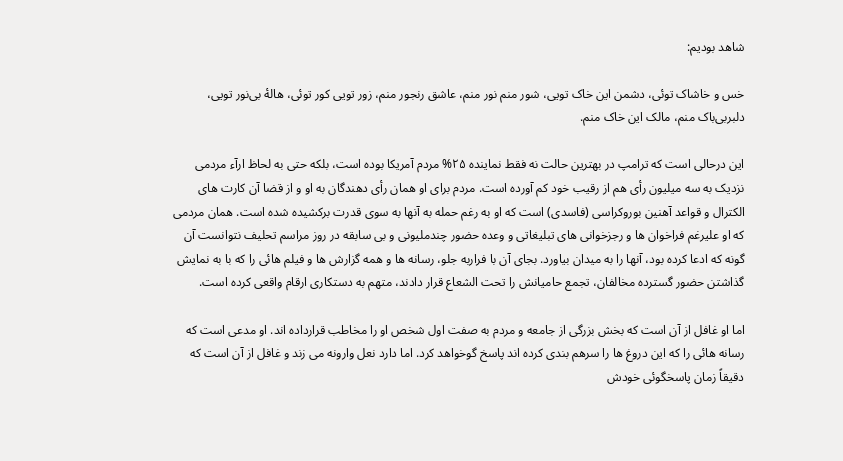شاهد بودیم:

خس و خاشاک توئی، دشمن این خاک تویی، شور منم نور منم، عاشق رنجور منم، زور تویی کور توئی، هالهٔ بی‌نور تویی، دلبربی‌باک منم، مالک این خاک منم.

این درحالی است که ترامپ در بهترین حالت نه فقط نماینده ۲۵% مردم آمریکا بوده است، بلکه حتی به لحاظ ارآء مردمی نزدیک به سه میلیون رأی هم از رقیب خود کم آورده است. مردم برای او همان رأی دهندگان به او و از قضا آن کارت های الکترال و قواعد آهنین بوروکراسی (فاسدی) است که او به رغم حمله به آنها به سوی قدرت برکشیده شده است. همان مردمی که او علیرغم فراخوان ها و رجزخوانی های تبلیغاتی و وعده حضور چندملیونی و بی سابقه در روز مراسم تحلیف نتوانست آن گونه که ادعا کرده بود، آنها را به میدان بیاورد. بجای آن با فراربه جلو، رسانه ها و همه گزارش ها و فیلم هائی را که با به نمایش گذاشتن حضور گسترده مخالفان، تجمع حامیانش را تحت الشعاع قرار دادند، متهم به دستکاری ارقام واقعی کرده است.

اما او غافل از آن است که بخش بزرگی از جامعه و مردم به صفت اول شخص او را مخاطب قرارداده اند. او مدعی است که رسانه هائی را که این دروغ ها را سرهم بندی کرده اند پاسخ گوخواهد کرد. اما دارد نعل وارونه می زند و غافل از آن است که دقیقاً زمان پاسخگوئی خودش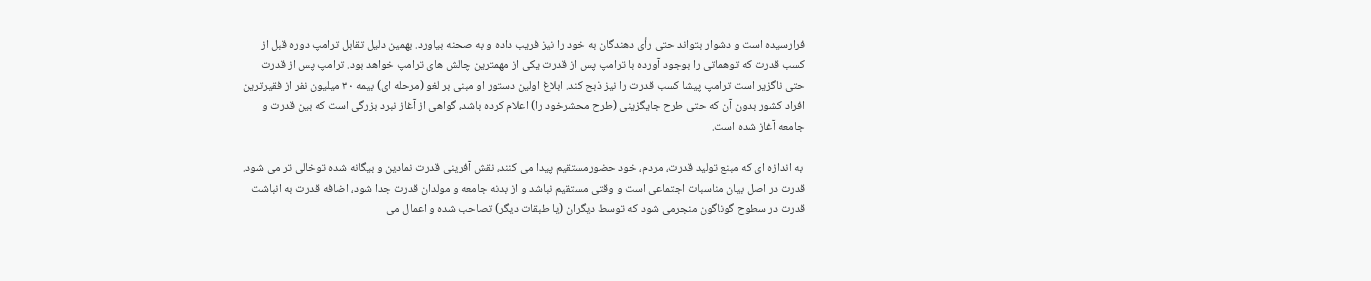فرارسیده است و دشوار بتواند حتی رأی دهندگان به خود را نیز فریب داده و به صحنه بیاورد. بهمین دلیل تقابل ترامپ دوره قبل از کسب قدرت که توهماتی را بوجود آورده با ترامپ پس از قدرت یکی از مهمترین چالش های ترامپ خواهد بود. ترامپ پس از قدرت حتی ناگزیر است ترامپ پیشا کسب قدرت را نیز ذبح کند. ابلاغ اولین دستور او مبنی بر لغو (مرحله ای) بیمه ۳۰ میلیون نفر از فقیرترین افراد کشور بدون آن که حتی طرح جایگزینی (طرح محشرخود را) اعلام کرده باشد، گواهی از آغاز نبرد بزرگی است که بین قدرت و جامعه آغاز شده است.

 به اندازه ای که مبنع تولید قدرت، مردم، خود حضورمستقیم پیدا می کنند، نقش آفرینی قدرت نمادین و بیگانه شده توخالی تر می شود. قدرت در اصل بیان مناسبات اجتماعی است و وقتی مستقیم نباشد و از بدنه جامعه و مولدان قدرت جدا شود، اضافه قدرت به انباشت قدرت در سطوح گوناگون منجرمی شود که توسط دیگران (یا طبقات دیگر) تصاحب شده و اعمال می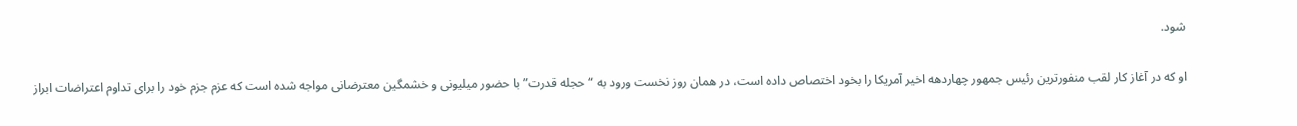شود.

او که در آغاز کار لقب منفورترین رئیس جمهور چهاردهه اخیر آمریکا را بخود اختصاص داده است، در همان روز نخست ورود به “حجله قدرت” با حضور میلیونی و خشمگین معترضانی مواجه شده است که عزم جزم خود را برای تداوم اعتراضات ابراز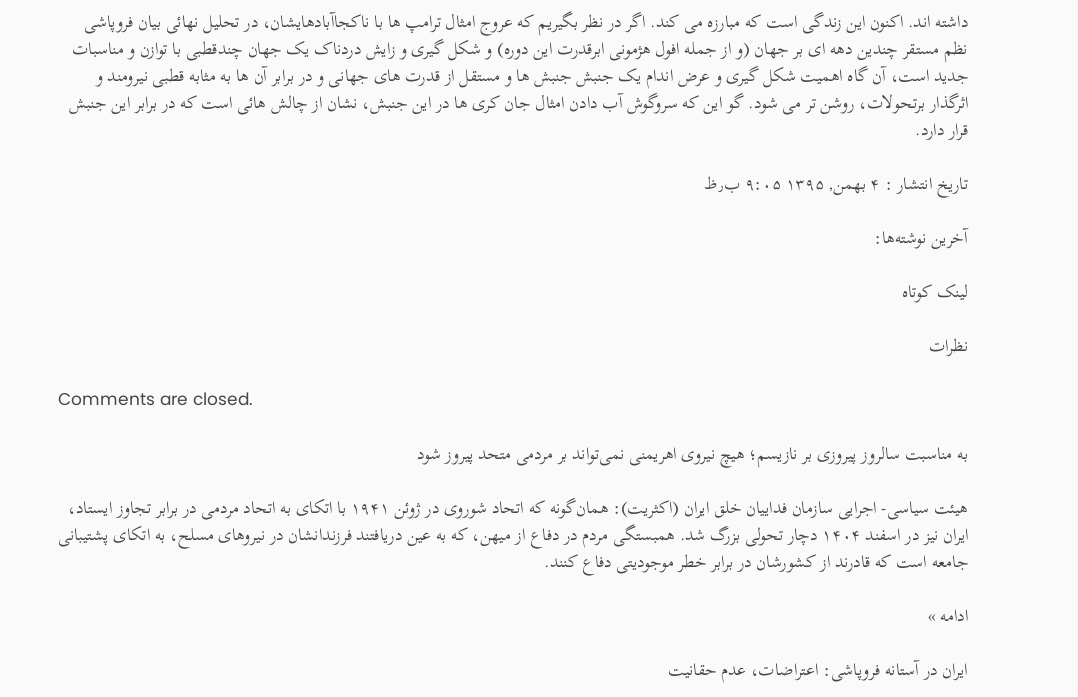داشته اند. اکنون این زندگی است که مبارزه می کند. اگر در نظر بگیریم که عروج امثال ترامپ ها با ناکجاآبادهایشان، در تحلیل نهائی بیان فروپاشی نظم مستقر چندین دهه ای بر جهان (و از جمله افول هژمونی ابرقدرت این دوره) و شکل گیری و زایش دردناک یک جهان چندقطبی با توازن و مناسبات جدید است، آن گاه اهمیت شکل گیری و عرض اندام یک جنبش جنبش ها و مستقل از قدرت های جهانی و در برابر آن ها به مثابه قطبی نیرومند و اثرگذار برتحولات، روشن تر می شود. گو این که سروگوش آب دادن امثال جان کری ها در این جنبش، نشان از چالش هائی است که در برابر این جنبش قرار دارد.

تاریخ انتشار : ۴ بهمن, ۱۳۹۵ ۹:۰۵ ب٫ظ

آخرین نوشته‌ها:

لینک کوتاه

نظرات

Comments are closed.

به مناسبت سالروز پیروزی بر نازیسم؛ هیچ نیروی اهریمنی نمی‌تواند بر مردمی متحد پیروز شود

هیئت سیاسی- اجرایی سازمان فداییان خلق ایران (اکثریت): همان‌گونه که اتحاد شوروی در ژوئن ۱۹۴۱ با اتکای به اتحاد مردمی در برابر تجاوز ایستاد، ایران نیز در اسفند ۱۴۰۴ دچار تحولی بزرگ شد. همبستگی مردم در دفاع از میهن، که به عین دریافتند فرزندانشان در نیروهای مسلح، به اتکای پشتیبانی جامعه است که قادرند از کشورشان در برابر خطر موجودیتی دفاع کنند.

ادامه »

ایران در آستانه فروپاشی: اعتراضات، عدم حقانیت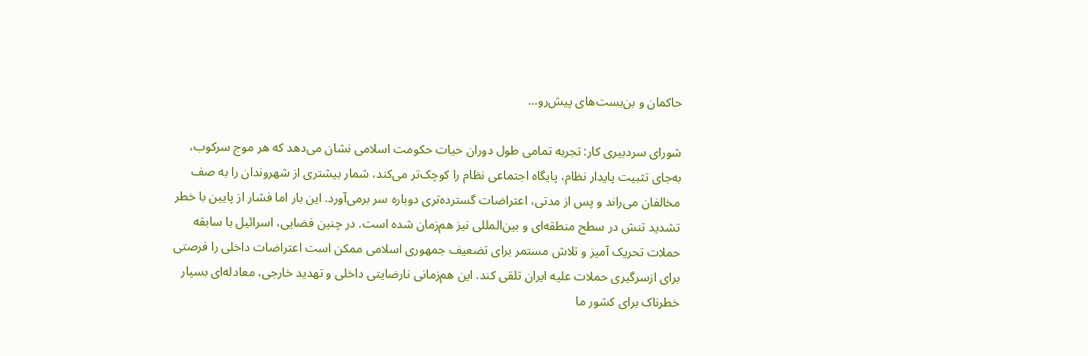حاکمان و بن‌بست‌های پیش‌رو…

شورای سردبیری کار: تجربه تمامی طول دوران حیات حکومت اسلامی نشان می‌دهد که هر موج سرکوب، به‌جای تثبیت پایدار نظام، پایگاه اجتماعی نظام را کوچک‌تر می‌کند، شمار بیشتری از شهروندان را به صف مخالفان می‌راند و پس از مدتی، اعتراضات گسترده‌تری دوباره سر برمی‌آورد. این بار اما فشار از پایین با خطر تشدید تنش در سطح منطقه‌ای و بین‌المللی نیز هم‌زمان شده است. در چنین فضایی، اسرائیل با سابقه حملات تحریک آمیز و تلاش مستمر برای تضعیف جمهوری اسلامی ممکن است اعتراضات داخلی را فرصتی برای ازسرگیری حملات علیه ایران تلقی کند. این هم‌زمانی نارضایتی داخلی و تهدید خارجی، معادله‌ای بسیار خطرناک برای کشور ما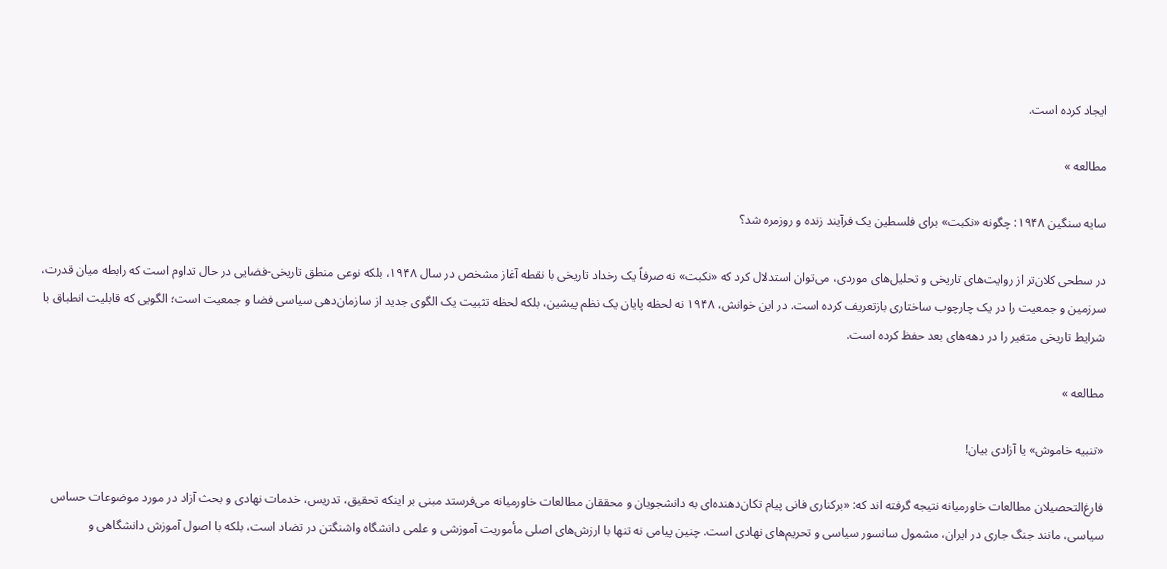ایجاد کرده است.

مطالعه »

سایه سنگین ۱۹۴۸: چگونه «نکبت» برای فلسطین یک فرآیند زنده و روزمره شد؟

در سطحی کلان‌تر از روایت‌های تاریخی و تحلیل‌های موردی، می‌توان استدلال کرد که «نکبت» نه صرفاً یک رخداد تاریخی با نقطه آغاز مشخص در سال ۱۹۴۸، بلکه نوعی منطق تاریخی-فضایی در حال تداوم است که رابطه میان قدرت، سرزمین و جمعیت را در یک چارچوب ساختاری بازتعریف کرده است. در این خوانش، ۱۹۴۸ نه لحظه پایان یک نظم پیشین، بلکه لحظه تثبیت یک الگوی جدید از سازمان‌دهی سیاسی فضا و جمعیت است؛ الگویی که قابلیت انطباق با شرایط تاریخی متغیر را در دهه‌های بعد حفظ کرده است.

مطالعه »

«تنبیه خاموش» یا آزادی بیان!

فارغ‌التحصیلان مطالعات خاورمیانه نتیجه گرفته اند که: «برکناری فانی پیام تکان‌دهنده‌ای به دانشجویان و محققان مطالعات خاورمیانه می‌فرستد مبنی بر اینکه تحقیق، تدریس، خدمات نهادی و بحث آزاد در مورد موضوعات حساس سیاسی، مانند جنگ جاری در ایران، مشمول سانسور سیاسی و تحریم‌های نهادی است. چنین پیامی نه تنها با ارزش‌های اصلی مأموریت آموزشی و علمی دانشگاه واشنگتن در تضاد است، بلکه با اصول آموزش دانشگاهی و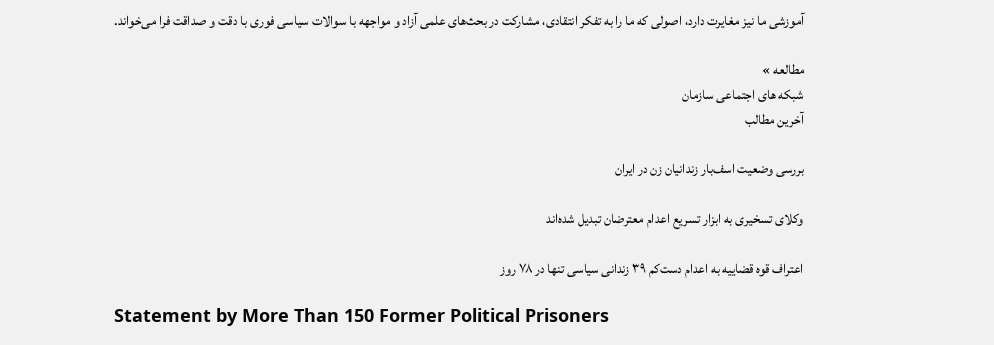آموزشی ما نیز مغایرت دارد، اصولی که ما را به تفکر انتقادی، مشارکت در بحث‌های علمی آزاد و مواجهه با سوالات سیاسی فوری با دقت و صداقت فرا می‌خواند.

مطالعه »
شبکه های اجتماعی سازمان
آخرین مطالب

بررسی وضعیت اسف‌بار زندانیان زن در ایران

وکلای تسخیری به ابزار تسریع اعدام معترضان تبدیل شده‌اند

اعتراف قوه قضاییه به اعدام دست‌کم ۳۹ زندانی سیاسی تنها در ۷۸ روز

Statement by More Than 150 Former Political Prisoners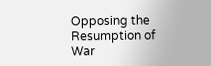Opposing the Resumption of War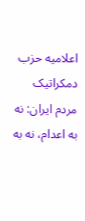اعلامیه حزب دمکراتیک مردم ایران: نه به اعدام، نه به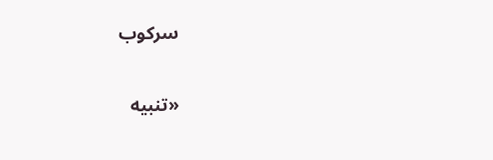سرکوب

«تنبیه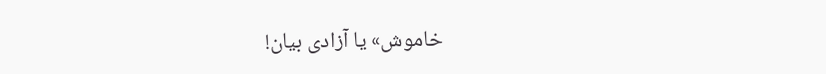خاموش» یا آزادی بیان!